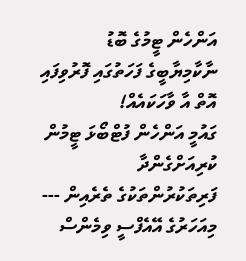އަންހެން ޓީމުގެ ބޮޑު ނާކާމިޔާބީގެ ފަހަތުގައި ފޮރުވިފައި އޮތް އާ ވާހަކައެއް!
ގައުމީ އަންހެން ފުޓްބޯޅަ ޓީމުން ކުރިއަށްގެންދާ ފަރިތަކުރުންތަކުގެ ތެރެއިން ---
މިއަހަރުގެ އޭއެފްސީ ވިމެންސް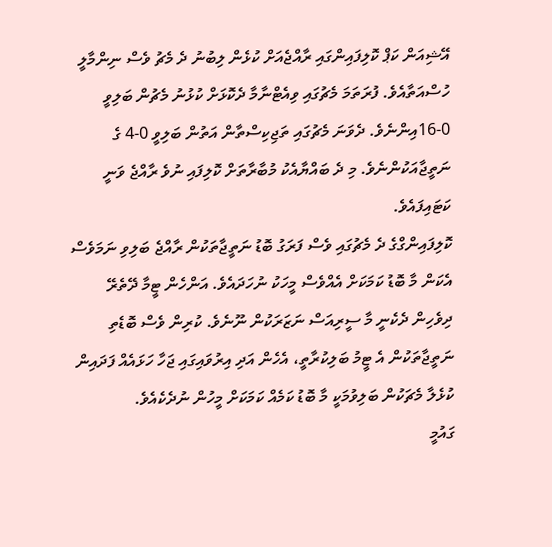އޭޝިއަން ކަޕް ކޮލިފައިންގައި ރާއްޖެއަށް ކުޅެން ލިބުނު ދެ މެޗު ވެސް ނިންމާލީ ހުސްއަތާއެވެ. ފުރަތަމަ މެޗުގައި ވިއެޓްނާމާ ދެކޮޅަށް ކުޅުނު މެޗުން ބަލިވީ 0-16އިންނެވެ. ދެވަނަ މެޗުގައި ތަޖިކިސްތާން އަތުން ބަލިވީ 0-4 ގެ ނަތީޖާއަކުންނެވެ. މި ދެ ބައްޔާއެކު މުބާރާތަށް ކޮލިފައި ނުވެ ރާއްޖެ ވަނީ ކަޓައިފައެވެ.
ކޮލިފައިންގްގެ ދެ މެޗުގައި ވެސް ފަރަގު ބޮޑު ނަތީޖާތަކުން ރާއްޖެ ބަލިވި ނަމަވެސް އެކަން މާ ބޮޑު ކަމަކަށް އެއްވެސް މީހަކު ނުހަދައެވެ. އަންހެން ޓީމާ ދޭތެރޭ ދިވެހިން ދެކެނީ މާ ސީރިއަސް ނަޒަރަކުން ނޫނެވެ. ކުރިން ވެސް ބޮޑެތި ނަތީޖާތަކުން އެ ޓީމު ބަލިކުރާތީ، އެހެން އަދި އިރުވައިގައި ޖަހާ ހަޅައެއް ފަދައިން ކުޅެލާ މެޗަކުން ބަލިވުމަކީ މާ ބޮޑު ކަމެއް ކަމަކަށް މީހުން ނުދެކެއެވެ.
ގައުމީ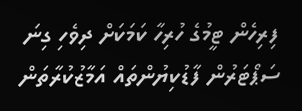ފިރިހެން ޓީމުގެ ހުރިހާ ކަމަކަށް ދިވެހި ގިނަ ސަޕޯޓަރުން ފާޑުކިޔުންތައް އަމާޒުކުރާތަން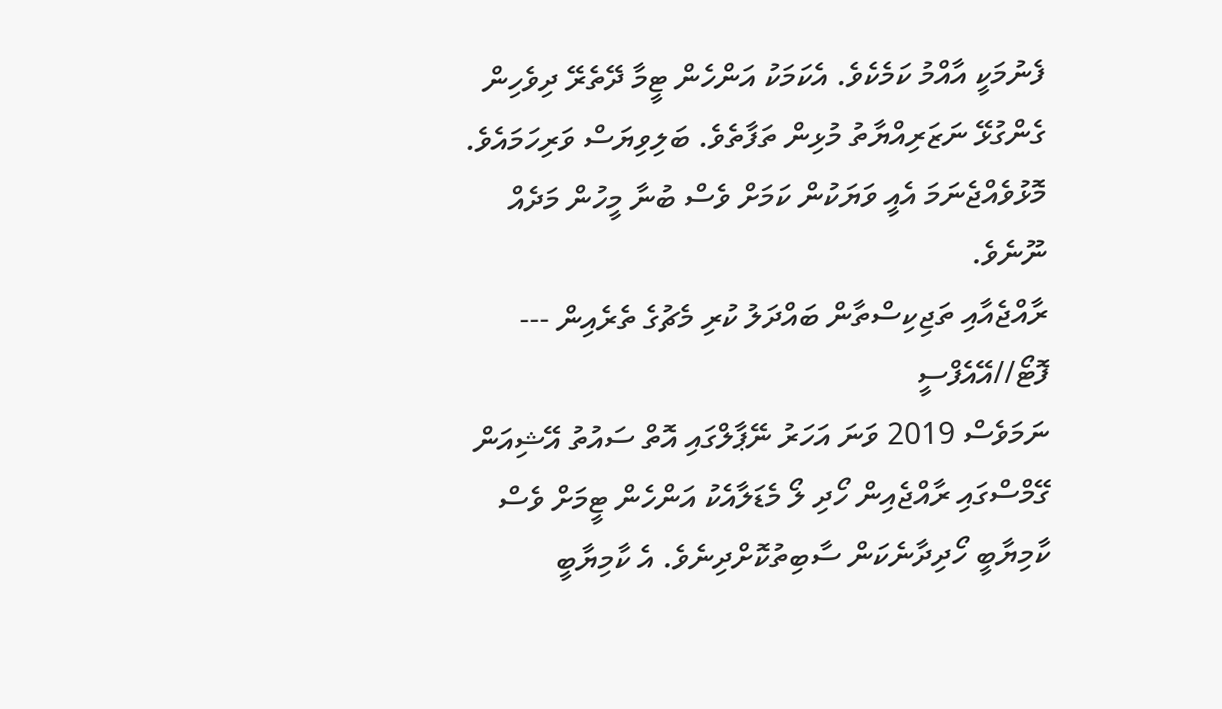ފެނުމަކީ އާއްމު ކަމެކެވެ. އެކަމަކު އަންހެން ޓީމާ ދޭތެރޭ ދިވެހިން ގެންގުޅޭ ނަޒަރިއްޔާތު މުޅިން ތަފާތެވެ. ބަލިވިޔަސް ވަރިހަމައެވެ. މޮޅުވެއްޖެނަމަ އެއީ ވަޔަކުން ކަމަށް ވެސް ބުނާ މީހުން މަދެއް ނޫނެވެ.
ރާއްޖެއާއި ތަޖިކިސްތާން ބައްދަލު ކުރި މެޗުގެ ތެރެއިން --- ފޮޓޯ//އޭއެފްސީ
ނަމަވެސް 2019 ވަނަ އަހަރު ނޭޕާލްގައި އޮތް ސައުތު އޭޝިއަން ގޭމްސްގައި ރާއްޖެއިން ހޯދި ލޯ މެޑަލާއެކު އަންހެން ޓީމަށް ވެސް ކާމިޔާބީ ހޯދިދާނެކަން ސާބިތުކޮށްދިނެވެ. އެ ކާމިޔާބީ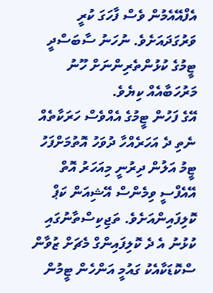އެފްއޭއެމުން ވެސް ފާހަގަ ކުރީ ވަރުގަދައަށެވެ. ނުހަނު ސާބަސްދީ ޓީމުގެ ކުޅުންތެރިންނަށް ހޫނު މަރުހަބާއެއް ކިޔެވެ.
އޭގެ ފަހުން ޓީމުގެ އެއްވެސް ހަރަކާތެއް ނެތި ދެ އަހަރެއްހާ ދުވަހު އޮތުމަށްފަހު ޓީމު އަލުން ދިރުނީ މިއަހަރު އޮތް އޭއެފްސީ ވިމެންސް އޭޝިއަން ކަޕް ކޮލިފައިންއަށެވެ. ތަޖިކިސްތާނުގައި ކުޅުނު އެ ދެ ކޮލިފައިންގް މެޗަށް ޒުވާން ސްކޮޑަކާއެކު ގައުމީ އަންހެން ޓީމުން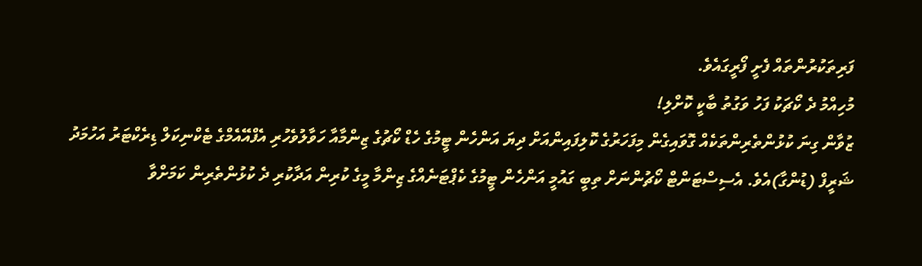ފަރިތަކުރުންތައް ފެށީ ފޯރީގައެވެ.
މުހިއްމު ދެ ކޯޗަކު ފަހު ވަގުތު ބާކީ ކޮށްލި!
ޒުވާން ގިނަ ކުޅުންތެރިންތަކެއް ގޮވައިގެން މިފަހަރުގެ ކޮލިފައިންއަށް ދިޔަ އަންހެން ޓީމުގެ ހެޑް ކޯޗުގެ ޒިންމާއާ ހަވާލުވެހުރި އެފްއޭއެމްގެ ޓެކްނިކަލް ޑިރެކްޓަރު އަހުމަދު ޝަރީފް (ޑުންގާ)އެވެ. އެސިސްޓަންޓް ކޯޗުންނަށް ތިބީ ގައުމީ އަންހެން ޓީމުގެ ކެޕްޓަނެއްގެ ޒިންމާ މީގެ ކުރިން އަދާކުރި ދެ ކުޅުންތެރިން ކަމަށްވާ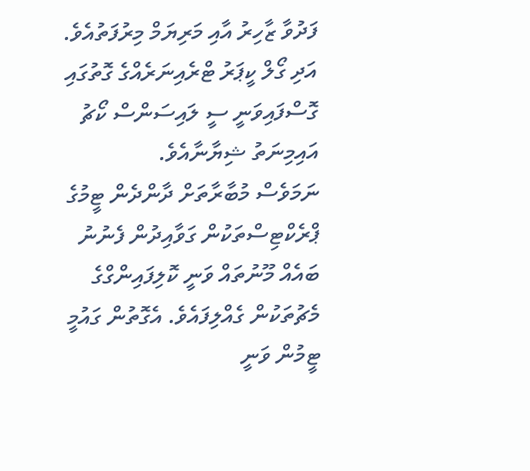ފަދުވާ ޒާހިރު އާއި މަރިޔަމް މިރުފަތުއެވެ. އަދި ގޯލް ކީޕަރު ޓްރެއިނަރެއްގެ ގޮތުގައި ގޮސްފައިވަނީ ސީ ލައިސަންސް ކޯޗު އައިމިނަތު ޝިޔާނާއެވެ.
ނަމަވެސް މުބާރާތަށް ދާންދެން ޓީމުގެ ޕްރެކްޓިސްތަކުން ގަވާއިދުން ފެނުނު ބައެއް މޫނުތައް ވަނީ ކޮލިފައިންގްގެ މެޗުތަކުން ގެއްލިފައެވެ. އެގޮތުން ގައުމީ ޓީމުން ވަނީ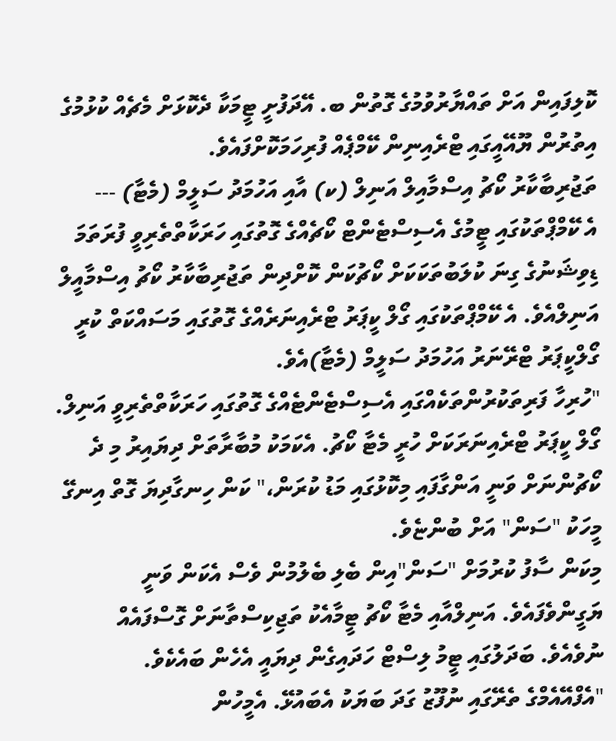ކޮލިފައިން އަށް ތައްޔާރުވުމުގެ ގޮތުން ބ. އޭދަފުށީ ޓީމަކާ ދެކޮޅަށް މެޗެއް ކުޅުމުގެ އިތުރުން ޔޫއޭއީގައި ޓްރެއިނިން ކޭމްޕެއް ފުރިހަމަކޮށްފައެވެ.
ތަޖުރިބާކާރު ކޯޗު އިސްމާއިލް އަނިލް (ކ) އާއި އަހުމަދު ސަލީމް (މެޓާ) ---
އެ ކޭމްޕްތަކުގައި ޓީމުގެ އެސިސްޓެންޓް ކޯޗެއްގެ ގޮތުގައި ހަރަކާތްތެރިވީ ފުރަތަމަ ޑިވިޝަނުގެ ގިނަ ކުލަބުތަކަކަށް ކޯޗުކަން ކޮށްދިން ތަޖުރިބާކާރު ކޯޗު އިސްމާއީލް އަނިލްއެވެ. އެ ކޭމްޕްތަކުގައި ގޯލް ކީޕަރު ޓްރެއިނަރެއްގެ ގޮތުގައި މަސައްކަތް ކުރީ ގޯލްކީޕަރު ޓްރޭނަރު އަހުމަދު ސަލީމް (މެޓާ)އެވެ.
"ހުރިހާ ފަރިތަކުރުންތަކެއްގައި އެސިސްޓެންޓެއްގެ ގޮތުގައި ހަރަކާތްތެރިވީ އަނިލް. ގޯލް ކީޕަރު ޓްރެއިނަރަކަށް ހުރީ މެޓާ ކޯޗު. އެކަމަކު މުބާރާތަށް ދިޔައިރު މި ދެ ކޯޗުންނަށް ވަނީ އަންގާފައި މިކޮޅުގައި މަޑު ކުރަން،" ކަން ހިނގާދިޔަ ގޮތް އިނގޭ މީހަކު "ސަން" އަށް ބުންޏެވެ.
މިކަން ސާފު ކުރުމަށް "ސަން"އިން ބެލި ބެލުމުން ވެސް އެކަން ވަނީ ޔަގީންވެފައެވެ. އަނިލްއާއި މެޓާ ކޯޗު ޓީމާއެކު ތަޖިކިސްތާނަށް ގޮސްފައެއް ނުވެއެވެ. ބަދަލުގައި ޓީމު ލިސްޓް ހަދައިގެން ދިޔައީ އެހެން ބައެކެވެ.
"އެފްއޭއެމްގެ ތެރޭގައި ނުފޫޒު ގަދަ ބަޔަކު އެބައުޅޭ. އެމީހުން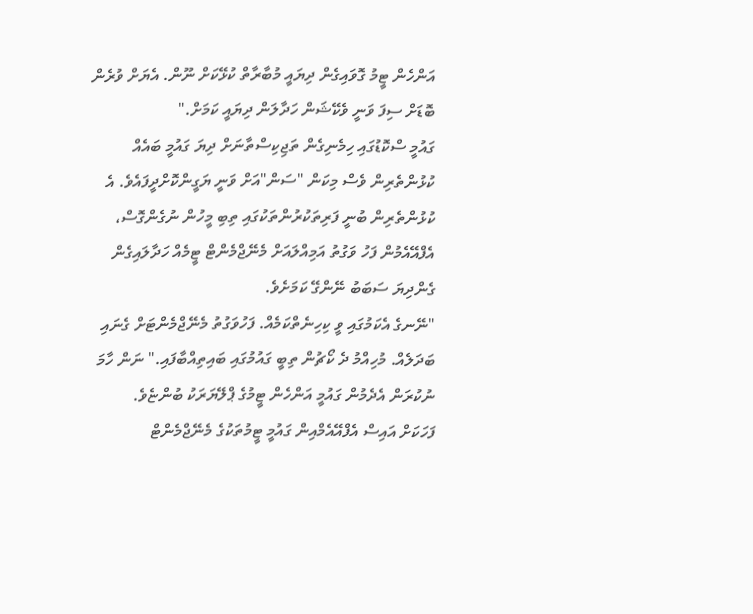އަންހެން ޓީމު ގޮވައިގެން ދިޔައީ މުބާރާތް ކުޅޭކަށް ނޫން. އެޔަށް ވުރެން ބޮޑަށް ސިފަ ވަނީ ވެކޭޝަން ހަދާލަން ދިޔައީ ކަމަށް."
ގައުމީ ސްކޮޑުގައި ހިމެނިގެން ތަޖިކިސްތާނަށް ދިޔަ ގައުމީ ބައެއް ކުޅުންތެރިން ވެސް މިކަން "ސަން"އަށް ވަނީ ޔަގީންކޮށްދީފައެވެ. އެ ކުޅުންތެރިން ބުނީ ފަރިތަކުރުންތަކުގައި ތިބި މީހުން ނުގެންގޮސް، އެފްއޭއެމުން ފަހު ވަގުތު އަމިއްލައަށް މެނޭޖްމެންޓް ޓީމެއް ހަދާލައިގެން ގެންދިޔަ ސަބަބު ނޭންގޭ ކަމަށެވެ.
"ނޭނގެ އެކަމުގައި ވީ ކިހިނެތްކަމެއް. ފަހުވަގުތު މެނޭޖްމެންޓަށް ގެނައި ބަދަލެއް. މުހިއްމު ދެ ކޯޗުން ތިބީ ގައުމުގައި ބައިތިއްބާފައި." ނަން ހާމަ ނުކުރަން އެދެމުން ގައުމީ އަންހެން ޓީމުގެ ޕްލޭޔަރަކު ބުންޏެވެ.
ފަހަކަށް އައިސް އެފްއޭއެމްއިން ގައުމީ ޓީމުތަކުގެ މެނޭޖްމެންޓް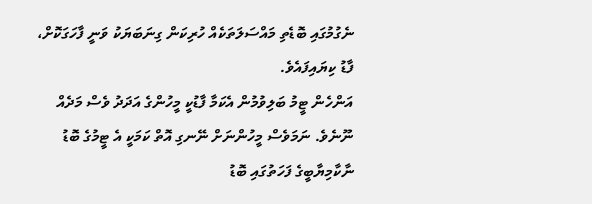ނެގުމުގައި ބޮޑެތި މައްސަލަތަކެއް ހުރިކަން ގިނަބަޔަކު ވަނީ ފާހަގަކޮށް، ފާޑު ކިޔައިފައެވެ.
އަންހެން ޓީމު ބަލިވުމުން އެކަމާ ފާޑުކީ މީހުންގެ އަދަދު ވެސް މަދެއް ނޫނެވެ. ނަމަވެސް މީހުންނަށް ނޭނގި އޮތް ކަމަކީ އެ ޓީމުގެ ބޮޑު ނާކާމިޔާބީގެ ފަހަތުގައި ބޮޑު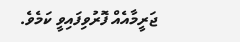ޖަރީމާއެއް ފޮރުވިފައިވީ ކަމެވެ.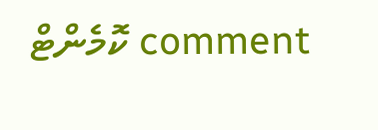comment ކޮމެންޓް